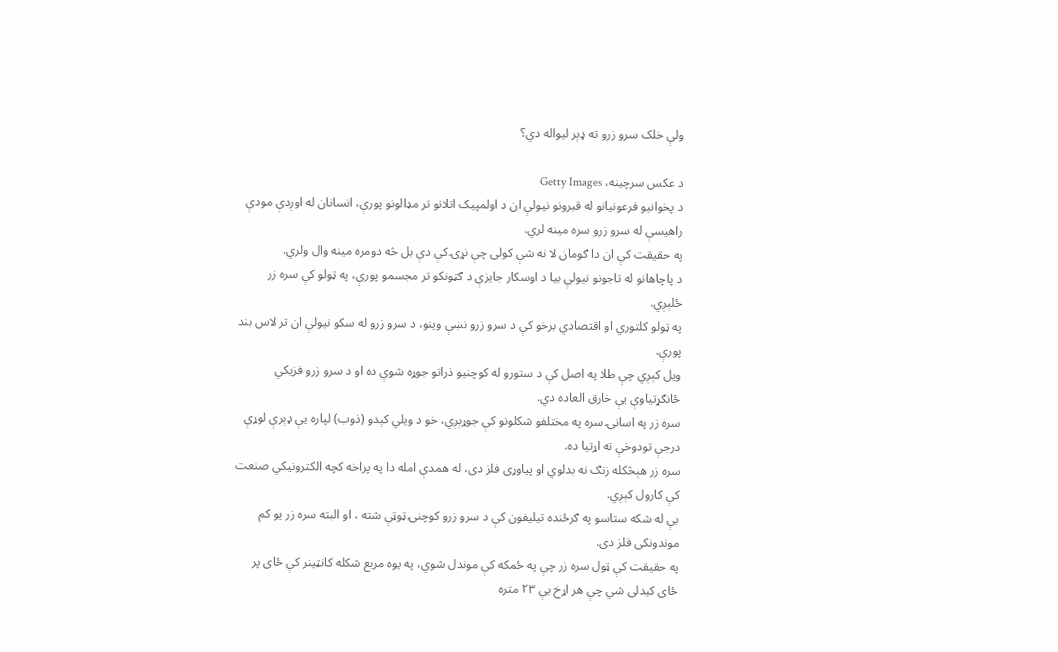ولې خلک سرو زرو ته ډېر لیواله دي؟

د عکس سرچینه، Getty Images
د پخوانیو فرعونیانو له قبرونو نیولې ان د اولمپیک اتلانو تر مډالونو پورې، انسانان له اوږدې مودې راهیسې له سرو زرو سره مینه لري.
په حقیقت کې ان دا ګومان لا نه شې کولی چې نړۍ کې دې بل څه دومره مینه وال ولري.
د پاچاهانو له تاجونو نیولې بیا د اوسکار جایزې د ګټونکو تر مجسمو پورې، په ټولو کې سره زر ځلېږي.
په ټولو کلتوري او اقتصادي برخو کې د سرو زرو نښې وینو، د سرو زرو له سکو نیولې ان تر لاس بند پورې.
ویل کېږي چې طلا په اصل کې د ستورو له کوچنیو ذراتو جوړه شوې ده او د سرو زرو فزیکي ځانګړتیاوې یې خارق العاده دي.
سره زر په اسانۍ سره په مختلفو شکلونو کې جوړېږي، خو د ویلي کېدو (ذوب) لپاره یې ډېرې لوړې درجې تودوخې ته اړتیا ده.
سره زر هېڅکله زنګ نه بدلوي او پیاوړی فلز دی، له همدې امله دا په پراخه کچه الکترونیکي صنعت کې کارول کېږي.
بې له شکه ستاسو په ګرځنده تیلیفون کې د سرو زرو کوچنۍ ټوټې شته ، او البته سره زر یو کم موندونکی فلز دی.
په حقیقت کې ټول سره زر چې په ځمکه کې موندل شوي، په یوه مربع شکله کانټینر کې ځای پر ځای کیدلی شي چې هر اړخ یې ۲۳ متره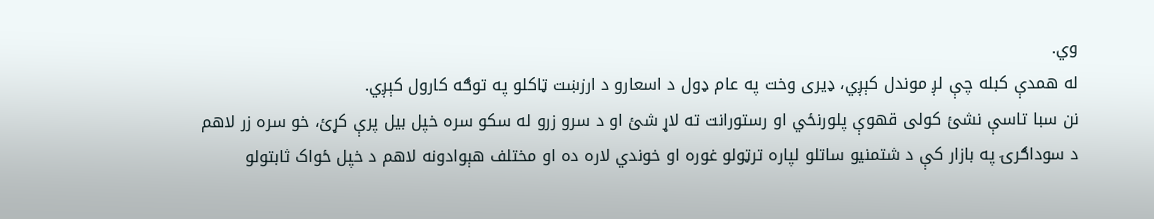وي.
له همدې کبله چې لږ موندل کېږي، ډیری وخت په عام ډول د اسعارو د ارزښت ټاکلو په توګه کارول کېږي.
نن سبا تاسې نشئ کولی قهوې پلورنځي او رستورانت ته لاړ شئ او د سرو زرو له سکو سره خپل بیل پرې کړئ، خو سره زر لاهم د سوداګرۍ په بازار کې د شتمنیو ساتلو لپاره ترټولو غوره او خوندي لاره ده او مختلف هېوادونه لاهم د خپل ځواک ثابتولو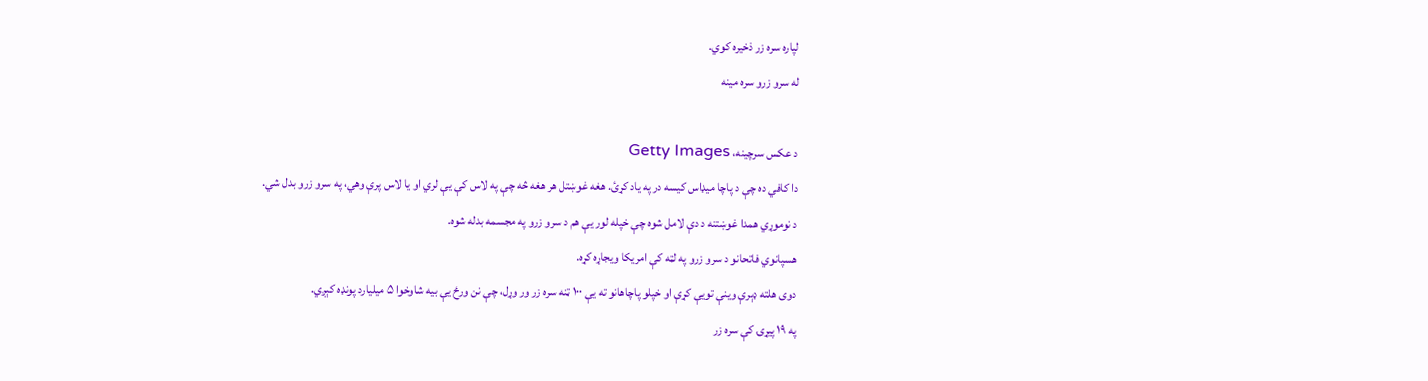لپاره سره زر ذخیره کوي.
له سرو زرو سره مینه

د عکس سرچینه، Getty Images
دا کافي ده چې د پاچا میډاس کیسه در په یاد کړئ. هغه غوښتل هر هغه څه چې په لاس کې یې لري او یا لاس پرې وهي، په سرو زرو بدل شي.
د نوموړي همدا غوښتنه د دې لامل شوه چې خپله لور یې هم د سرو زرو په مجسمه بدله شوه.
هسپانوي فاتحانو د سرو زرو په لټه کې امریکا ویجاړه کړه.
دوی هلته ډېرې وینې تویې کړې او خپلو پاچاهانو ته یې ۱۰۰ ټنه سره زر ور وړل، چې نن ورځ یې بیه شاوخوا ۵ میلیارد پونډه کېږي.
په ۱۹ پیړۍ کې سره زر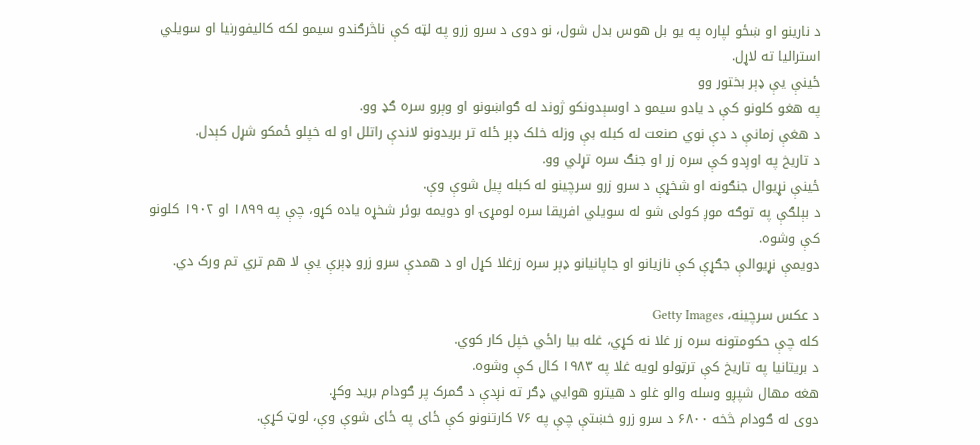د نارینو او ښځو لپاره په یو بل هوس بدل شول، نو دوی د سرو زرو په لټه کې ناڅرګندو سیمو لکه کالیفورنیا او سویلي استرالیا ته لاړل.
ځینې یې ډېر بختور وو
په هغو کلونو کې د یادو سیمو د اوسېدونکو ژوند له ګواښونو او وېرو سره ګډ وو.
د هغې زمانې د دې نوي صنعت له کبله بې وزله خلک ډېر ځله تر بریدونو لاندې راتلل او له خپلو ځمکو شړل کېدل.
د تاریخ په اوږدو کې سره زر او جنګ سره تړلي وو.
ځینې نړیوال جنګونه او شخړې د سرو زرو سرچینو له کبله پیل شوې وې.
د بېلګې په توګه موږ کولی شو له سویلي افریقا سره لومړۍ او دویمه بوئر شخړه یاده کړو، چې په ۱۸۹۹ او ۱۹۰۲ کلونو کې وشوه.
دویمې نړیوالې جګړې کې نازیانو او جاپانیانو ډېر سره زرغلا کړل او د همدې سرو زرو ډېرې یې لا هم تري تم ورک دي.

د عکس سرچینه، Getty Images
کله چې حکومتونه سره زر غلا نه کړي، غله بیا راځي خپل کار کوي.
د بریتانیا په تاریخ کې ترټولو لویه غلا په ۱۹۸۳ کال کې وشوه.
هغه مهال شپږو وسله والو غلو د هیترو هوایي ډګر ته نږدې د ګمرک پر ګودام برید وکړ.
دوی له ګودام څخه ۶۸۰۰ د سرو زرو خښتې چې په ۷۶ کارتنونو کې ځای په ځای شوې وې، لوټ کړې.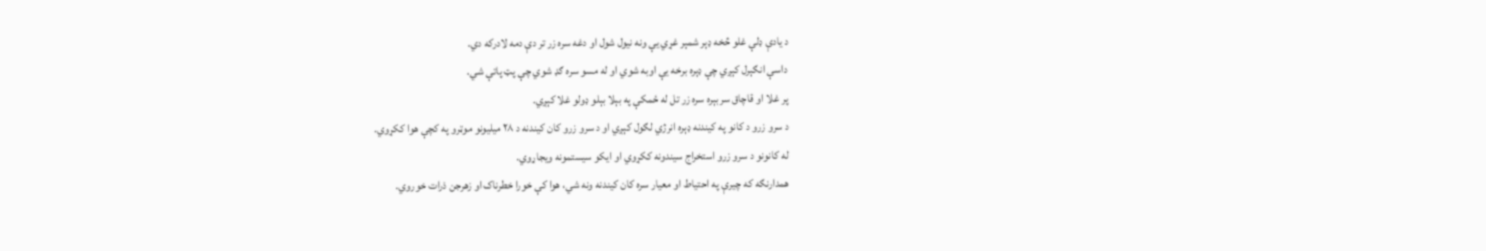د یادې ډلې غلو څخه ډېر شمېر غړي یې ونه نیول شول او دغه سره زر تر دې دمه لادرکه دي.
داسې انګېرل کېږي چې ډېره برخه یې اوبه شوي او له مسو سره ګډ شوي چې پټ پاتې شي.
پر غلا او قاچاق سربېره سره زر تل له ځمکې په بېلا بېلو ډولو غلا کېږي.
د سرو زرو د کانو په کیندنه ډېره انرژي لګول کېږي او د سرو زرو کان کیندنه د ۲۸ میلیونو موټرو په کچې هوا ککړوي.
له کانونو د سرو زرو استخراج سیندونه ککړوي او ایکو سیستمونه ویجاړوي.
همدارنګه که چیرې په احتیاط او معیار سره کان کیندنه ونه شي، هوا کې خورا خطرناک او زهرجن ذرات خوروي.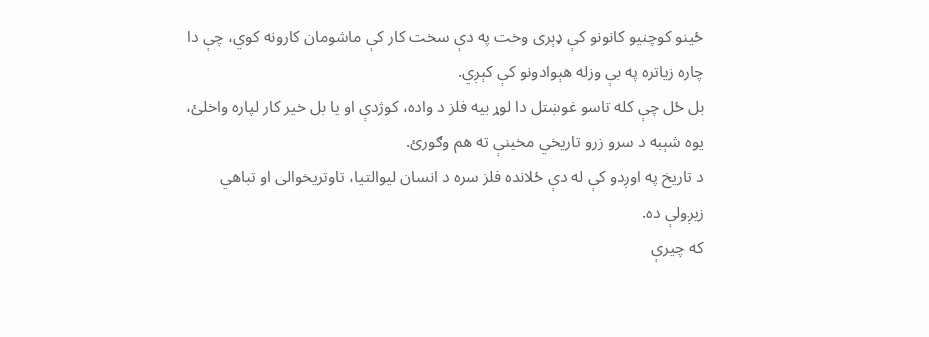ځینو کوچنیو کانونو کې ډېری وخت په دې سخت کار کې ماشومان کارونه کوي، چې دا چاره زیاتره په بې وزله هېوادونو کې کېږي.
بل ځل چې کله تاسو غوښتل دا لوړ بیه فلز د واده، کوژدې او یا بل خیر کار لپاره واخلئ، یوه شېبه د سرو زرو تاریخي مخینې ته هم وګورئ.
د تاریخ په اوږدو کې له دې ځلانده فلز سره د انسان لیوالتیا، تاوتریخوالی او تباهي زیږولې ده.
که چیرې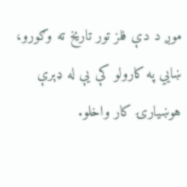موږ د دې فلز تور تاریخ ته وګورو، ښايي په کارولو کې یې له ډېرې هوښیارۍ کار واخلو.